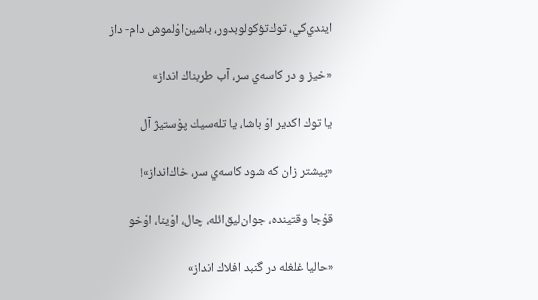ايندي‌كي، توك‌تؤكولوبدور، باشين‌اوْلموش دام- داز

«خيز و در كاسه‌ي سر، آب طربناك انداز»

يا توك اكدير اوْ باشا، يا تله‌سيك پوْستيژ آل

«پيشتر زان كه شود كاسه‌ي سر، خاك‌انداز»!

قوْجا وقتينده، جوان‌ليق‌ائله، چال، اوْينا، اوْخو

«حاليا غلغله در گنبد افلاك انداز»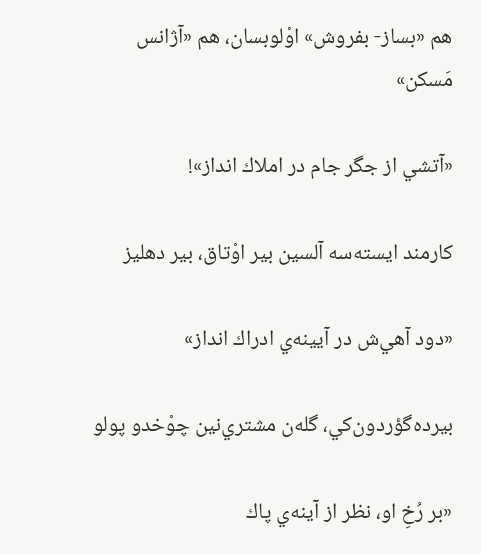هم «بساز- بفروش» اوْلوبسان، هم «آژانس مَسكن»

«آتشي از جگر جام در املاك انداز»!

كارمند ايسته‌سه آلسين بير اوْتاق، بير دهليز

«دود آهي‌ش در آيينه‌ي ادراك انداز»

بيرده‌گؤردون‌كي، گله‌ن مشتري‌نين چوْخدو پولو

«بر رُخِ او، نظر از آينه‌ي پاك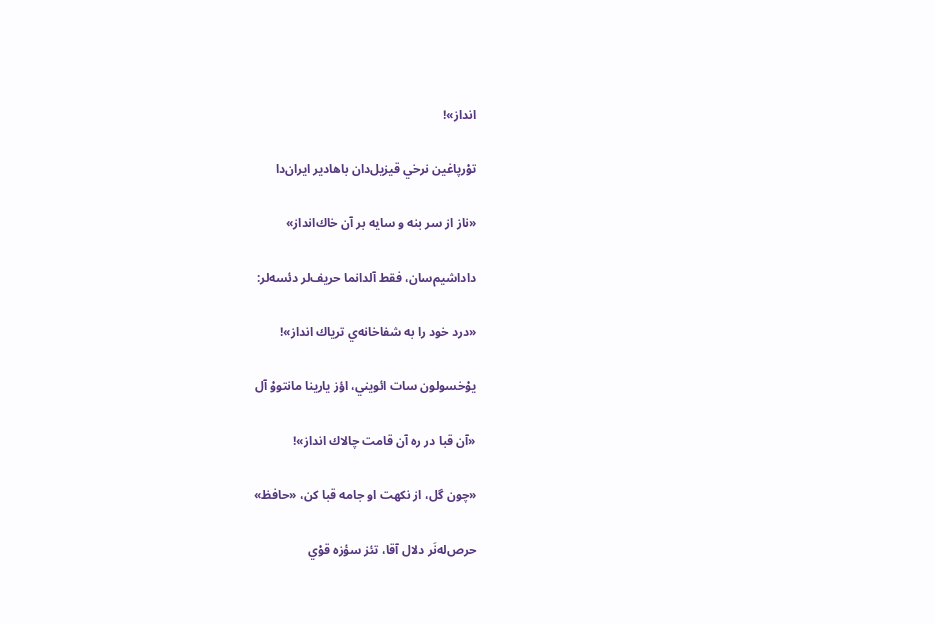انداز»!

توْرپاغين نرخي قيزيل‌دان باها‌دير ايران‌دا

«ناز از سر بنه و سايه بر آن خاك‌انداز»

داداشيم‌سان، فقط آلدانما حريف‌لر دئسه‌لر:

«درد خود را به شفاخانه‌ي ترياك انداز»!

يوْخسولون سات ائويني، اؤز يارينا مانتووْ آل

«آن قبا در ره آن قامت چالاك انداز»!

«چون گل، از نكهت او جامه‌ قبا كن، «حافظ»

حرص‌‌له‌نَر دلال آقا، تئز سؤزه قوْي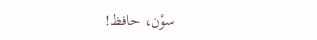سوْن، حافظ!